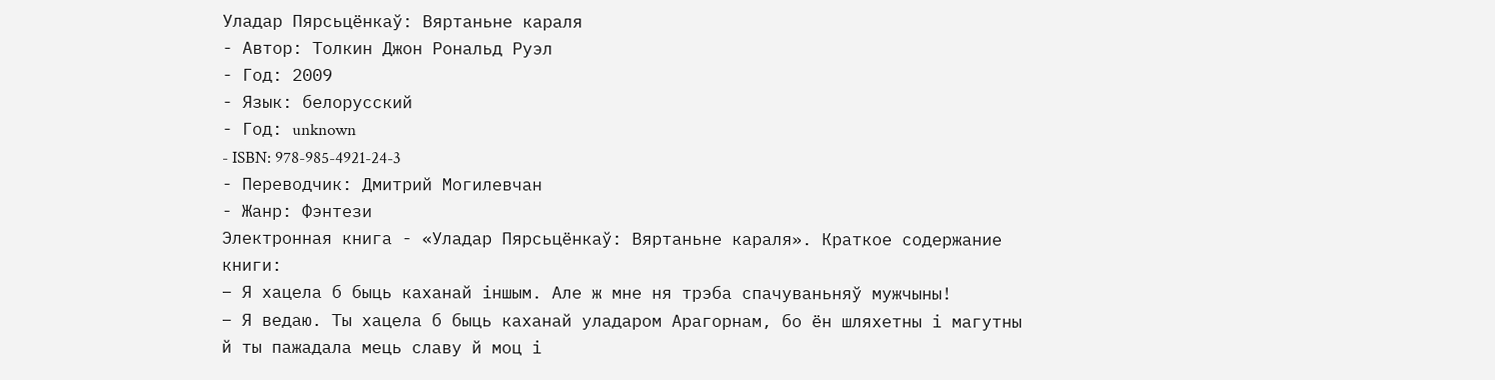Уладар Пярсьцёнкаў: Вяртаньне караля
- Автор: Толкин Джон Рональд Руэл
- Год: 2009
- Язык: белорусский
- Год: unknown
- ISBN: 978-985-4921-24-3
- Переводчик: Дмитрий Могилевчан
- Жанр: Фэнтези
Электронная книга - «Уладар Пярсьцёнкаў: Вяртаньне караля». Краткое содержание книги:
– Я хацела б быць каханай іншым. Але ж мне ня трэба спачуваньняў мужчыны!
– Я ведаю. Ты хацела б быць каханай уладаром Арагорнам, бо ён шляхетны і магутны й ты пажадала мець славу й моц і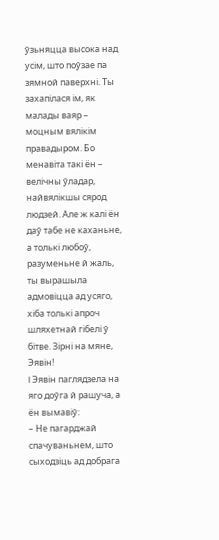ўзьняцца высока над усім, што поўзае па зямной паверхні. Ты захапілася ім, як малады ваяр – моцным вялікім правадыром. Бо менавіта такі ён – велічны ўладар, найвялікшы сярод людзей. Але ж калі ён даў табе не каханьне, а толькі любоў, разуменьне й жаль, ты вырашыла адмовіцца ад усяго, хіба толькі апроч шляхетнай гібелі ў бітве. Зірні на мяне, Эявін!
I Эявін паглядзела на яго доўга й рашуча, а ён вымавіў:
– Не пагарджай спачуваньнем, што сыходзіць ад добрага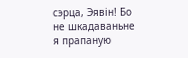сэрца, Эявін! Бо не шкадаваньне я прапаную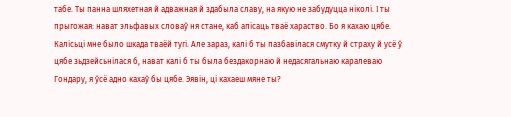табе. Ты панна шляхетная й адважная й здабыла славу, на якую не забудуцца ніколі. I ты прыгожая: нават эльфавых словаў ня стане, каб апісаць тваё хараство. Бо я кахаю цябе. Калісьці мне было шкада тваёй тугі. Але зараз, калі б ты пазбавілася смутку й страху й усё ў цябе зьдзейсьнілася б, нават калі б ты была бездакорнаю й недасягальнаю каралеваю Гондару, я ўсё адно кахаў бы цябе. Эявін, ці кахаеш мяне ты?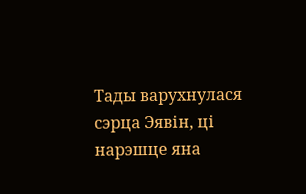Тады варухнулася сэрца Эявін, ці нарэшце яна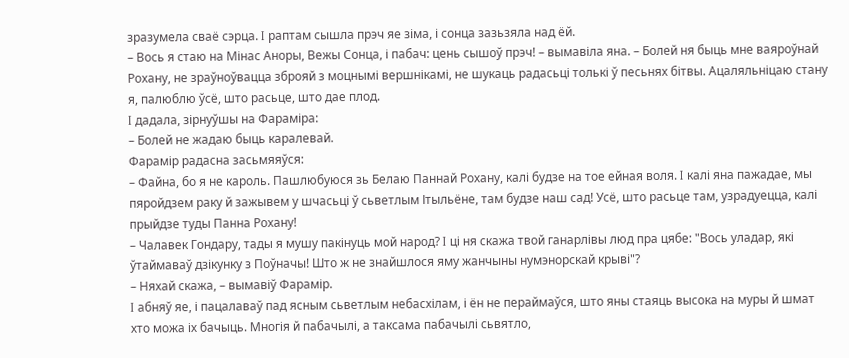зразумела сваё сэрца. I раптам сышла прэч яе зіма, і сонца зазьзяла над ёй.
– Вось я стаю на Мінас Аноры, Вежы Сонца, і пабач: цень сышоў прэч! – вымавіла яна. – Болей ня быць мне ваяроўнай Рохану, не зраўноўвацца зброяй з моцнымі вершнікамі, не шукаць радасьці толькі ў песьнях бітвы. Ацаляльніцаю стану я, палюблю ўсё, што расьце, што дае плод.
I дадала, зірнуўшы на Фараміра:
– Болей не жадаю быць каралевай.
Фарамір радасна засьмяяўся:
– Файна, бо я не кароль. Пашлюбуюся зь Белаю Паннай Рохану, калі будзе на тое ейная воля. I калі яна пажадае, мы пяройдзем раку й зажывем у шчасьці ў сьветлым Ітыльёне, там будзе наш сад! Усё, што расьце там, узрадуецца, калі прыйдзе туды Панна Рохану!
– Чалавек Гондару, тады я мушу пакінуць мой народ? I ці ня скажа твой ганарлівы люд пра цябе: "Вось уладар, які ўтаймаваў дзікунку з Поўначы! Што ж не знайшлося яму жанчыны нумэнорскай крыві"?
– Няхай скажа, – вымавіў Фарамір.
I абняў яе, і пацалаваў пад ясным сьветлым небасхілам, і ён не пераймаўся, што яны стаяць высока на муры й шмат хто можа іх бачыць. Многія й пабачылі, а таксама пабачылі сьвятло,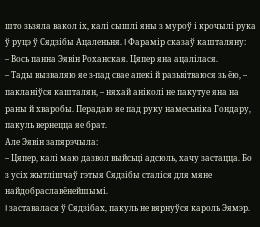што зьзяла вакол іх, калі сышлі яны з муроў і крочылі рука ў руцэ ў Сядзібы Ацаленьня. I Фарамір сказаў кашталяну:
– Вось панна Эявін Роханская. Цяпер яна ацалілася.
– Тады вызваляю яе з-пад свае апекі й разьвітваюся зь ёю, – пакланіўся кашталян, – няхай аніколі не пакутуе яна на раны й хваробы. Перадаю яе пад руку намесьніка Гондару, пакуль вернецца яе брат.
Але Эявін запярэчыла:
– Цяпер, калі маю дазвол выйсьці адсюль, хачу застацца. Бо з усіх жытлішчаў гэтыя Сядзібы сталіся для мяне найдобраславёнейшымі.
I заставалася ў Сядзібах, пакуль не вярнуўся кароль Эямэр.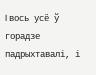I вось усё ў горадзе падрыхтавалі, і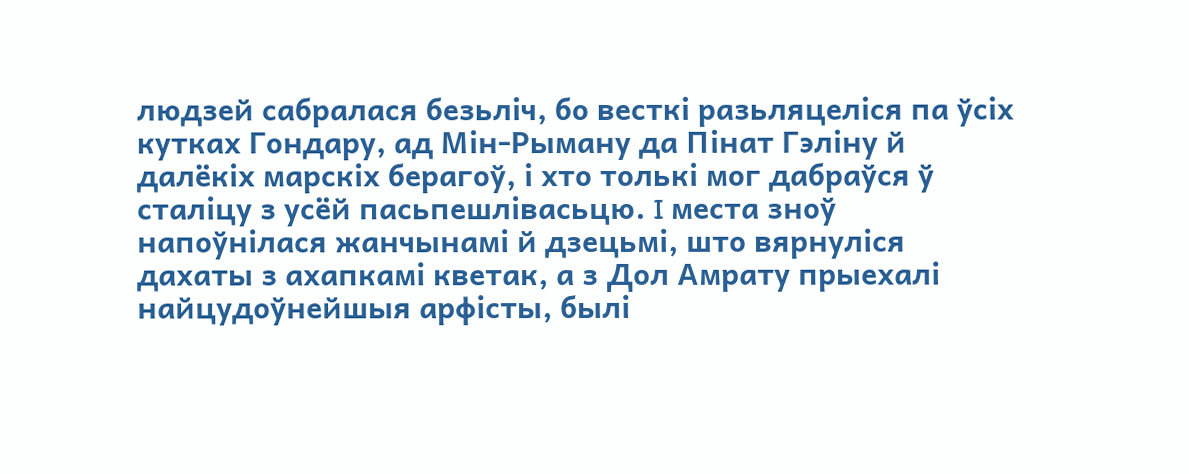людзей сабралася безьліч, бо весткі разьляцеліся па ўсіх кутках Гондару, ад Мін-Рыману да Пінат Гэліну й далёкіх марскіх берагоў, і хто толькі мог дабраўся ў сталіцу з усёй пасьпешлівасьцю. I места зноў напоўнілася жанчынамі й дзецьмі, што вярнуліся дахаты з ахапкамі кветак, а з Дол Амрату прыехалі найцудоўнейшыя арфісты, былі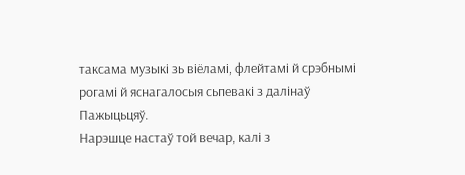таксама музыкі зь віёламі, флейтамі й срэбнымі рогамі й яснагалосыя сьпевакі з далінаў Пажыцьцяў.
Нарэшце настаў той вечар, калі з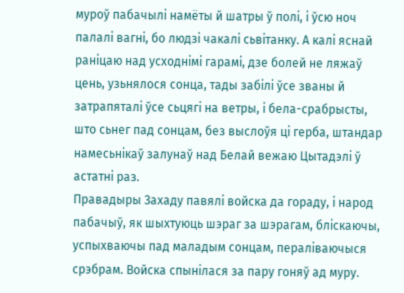муроў пабачылі намёты й шатры ў полі, і ўсю ноч палалі вагні, бо людзі чакалі сьвітанку. А калі яснай раніцаю над усходнімі гарамі, дзе болей не ляжаў цень, узьнялося сонца, тады забілі ўсе званы й затрапяталі ўсе сьцягі на ветры, і бела-срабрысты, што сьнег пад сонцам, без выслоўя ці герба, штандар намесьнікаў залунаў над Белай вежаю Цытадэлі ў астатні раз.
Правадыры Захаду павялі войска да гораду, і народ пабачыў, як шыхтуюць шэраг за шэрагам, бліскаючы, успыхваючы пад маладым сонцам, пераліваючыся срэбрам. Войска спынілася за пару гоняў ад муру.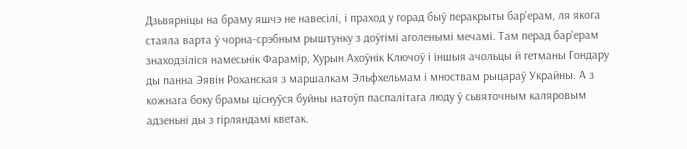Дзьвярніцы на браму яшчэ не навесілі, і праход у горад быў перакрыты бар'ерам, ля якога стаяла варта ў чорна-срэбным рыштунку з доўгімі аголенымі мечамі. Там перад бар'ерам знаходзіліся намесьнік Фарамір, Хурын Ахоўнік Ключоў і іншыя ачольцы й гетманы Гондару ды панна Эявін Роханская з маршалкам Эльфхельмам і мноствам рыцараў Украйны. А з кожнага боку брамы ціснуўся буйны натоўп паспалітага люду ў сьвяточным каляровым адзеньні ды з гірляндамі кветак.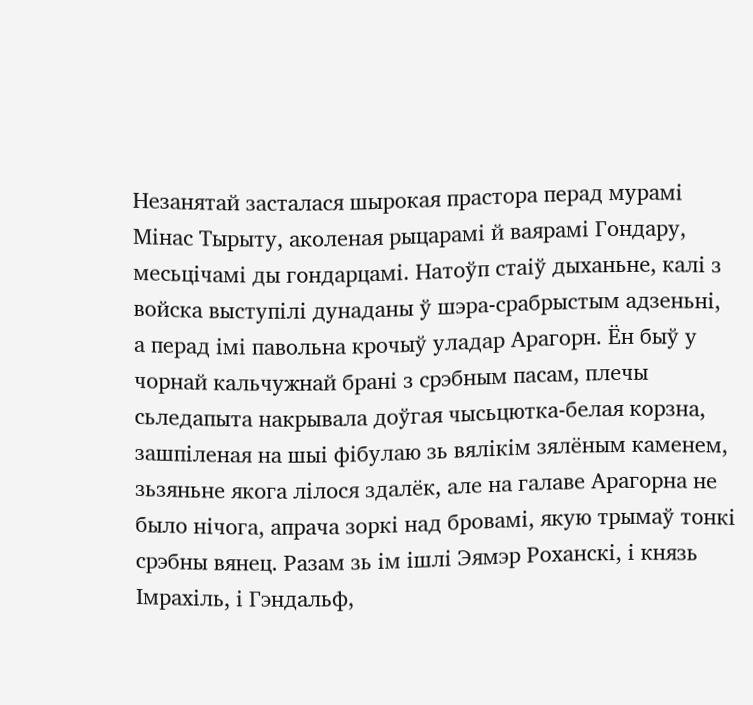Незанятай засталася шырокая прастора перад мурамі Мінас Тырыту, аколеная рыцарамі й ваярамі Гондару, месьцічамі ды гондарцамі. Натоўп стаіў дыханьне, калі з войска выступілі дунаданы ў шэра-срабрыстым адзеньні, а перад імі павольна крочыў уладар Арагорн. Ён быў у чорнай кальчужнай брані з срэбным пасам, плечы сьледапыта накрывала доўгая чысьцютка-белая корзна, зашпіленая на шыі фібулаю зь вялікім зялёным каменем, зьзяньне якога лілося здалёк, але на галаве Арагорна не было нічога, апрача зоркі над бровамі, якую трымаў тонкі срэбны вянец. Разам зь ім ішлі Эямэр Роханскі, і князь Імрахіль, і Гэндальф,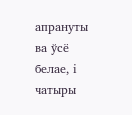апрануты ва ўсё белае, і чатыры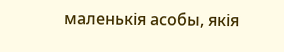маленькія асобы, якія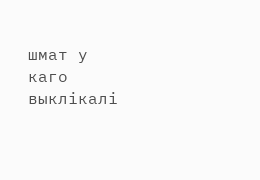шмат у каго выклікалі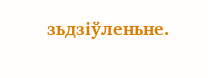зьдзіўленьне.